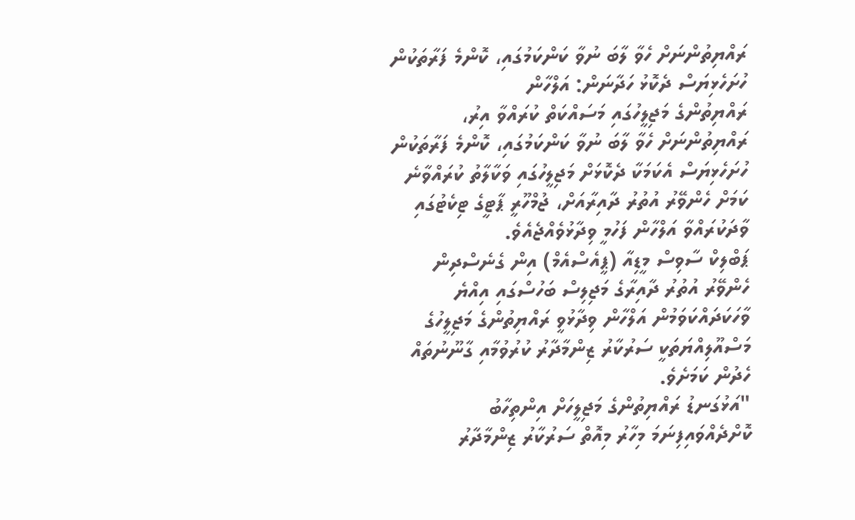ރައްޔިތުންނަށް ހެވާ ލާބަ ނުވާ ކަންކަމުގައި، ކޮންމެ ފަރާތަކުން ހުށަހެޅިޔަސް ދެކޮޅު ހަދާނަން: އަލްހާން
ރައްޔިތުންގެ މަޖިލީހުގައި މަސައްކަތް ކުރައްވާ އިރު، ރައްޔިތުންނަށް ހެވާ ލާބަ ނުވާ ކަންކަމުގައި، ކޮންމެ ފަރާތަކުން ހުށަހެޅިޔަސް އެކަމަކާ ދެކޮޅަށް މަޖިލީހުގައި ވަކާލާތު ކުރައްވާނެ ކަމަށް ހެންވޭރު އުތުރު ދާއިރާއަށް، ޖުމްހޫރީ ޕާޓީގެ ޓިކެޓުގައި ވާދަކުރައްވާ އަލްހާން ފަހުމީ ވިދާޅުވެއްޖެއެވެ.
ޕަބްލިކް ސާވިސް މީޑިއާ (ޕީއެސްއެމް) އިން ގެނެސްދިން ހެންވޭރު އުތުރު ދާއިރާގެ މަޖިލިސް ބަހުސްގައި އިއްޔެ ވާހަކަދައްކަވަމުން އަލްހާން ވިދާޅުވީ ރައްޔިތުންގެ މަޖިލީހުގެ މަސްއޫލިއްޔަތަކީ ސަރުކާރު ޒިންމާދާރު ކުރުވުމާއި ގާނޫނުތައް ހެދުން ކަމަށެވެ.
"އަޅުގަނޑު ރައްޔިތުންގެ މަޖިލީހަށް އިންތިހާބު ކޮށްދެއްވައިފިނަމަ މިހާރު މިއޮތް ސަރުކާރު ޒިންމާދާރު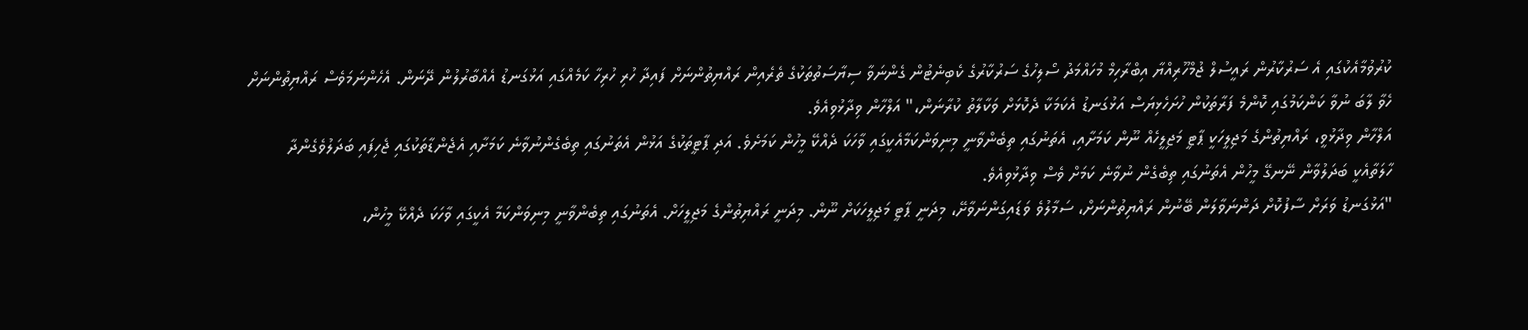ކުރުވުމާއެކުގައި އެ ސަރުކާރުން ރައީސުލް ޖުމްހޫރިއްޔާ އިބްރާހިމް މުހައްމަދު ސޯލިހުގެ ސަރުކާރުގެ ކެބިނެޓުން ގެންނަވާ ސިޔާސަތުތަކުގެ ތެރެއިން ރައްޔިތުންނަށް ފައިދާ ހުރި ހުރިހާ ކަމެއްގައި އަޅުގަނޑު އެއްބާރުލުން ދޭނަން. އެހެންނަމަވެސް ރައްޔިތުންނަށް ހެވާ ލާބަ ނުވާ ކަންކަމުގައި ކޮންމެ ފަރާތަކުން ހުށަހެޅިޔަސް އަޅުގަނޑު އެކަމަކާ ދެކޮޅަށް ވަކާލާތު ކުރާނަން،" އަލްހާން ވިދާޅުވިއެވެ.
އަލްހާން ވިދާޅުވީ، ރައްޔިތުންގެ މަޖިލީހަކީ ޕާޓީ މަޖިލީހެއް ނޫން ކަމަށާއި، އެތަނުގައި ތިބެންވާނީ މިނިވަންކަމާއެކީގައި ވާހަކަ ދެއްކޭ މީހުން ކަމަށެވެ. އަދި ޕާޓީތަކުގެ އަޅުން އެތަނުގައި ތިބެގެންނުވާނެ ކަމަށާއި އެޖެންޑާތަކުގައި ޖެހިފައި ބަދަލުވެގެންދާ ހާލަތާއެކީ ބަދަލުވާން ނޭނގޭ މީހުން އެތަނުގައި ތިބެގެން ނުވާނެ ކަމަށް ވެސް ވިދާޅުވިއެވެ.
"އަޅުގަނޑު ވަރަށް ސާފުކޮށް ދަންނަވާލަން ބޭނުން ރައްޔިތުންނަށް، ސަމާލުވެ ވަޑައިގަންނަވާށޭ، މިދަނީ ޕާޓީ މަޖިލީހަކަށް ނޫން. މިދަނީ ރައްޔިތުންގެ މަޖިލީހަށް. އެތަނުގައި ތިބެންވާނީ މިނިވަންކަމާ އެކީގައި ވާހަކަ ދެއްކޭ މީހުން،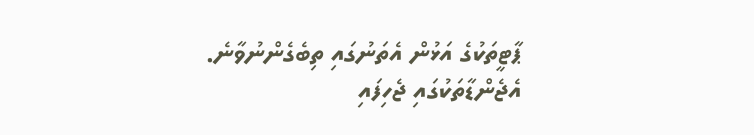ޕާޓީތަކުގެ އަޅުން އެތަނުގައި ތިބެގެންނުވާނެ. އެޖެންޑާތަކުގައި ޖެހިފައި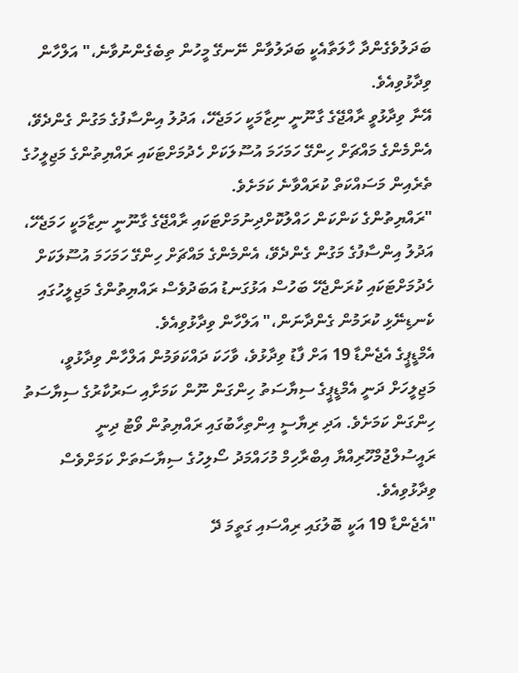ބަދަލުވެގެންދާ ހާލަތާއެކީ ބަދަލުވާން ނޭނގޭ މީހުން ތިބެގެންނުވާނެ،" އަލްހާން ވިދާޅުވިއެވެ.
އޭނާ ވިދާޅުވީ ރާއްޖޭގެ ގާނޫނީ ނިޒާމަކީ ހަމަޖެހޭ، އަދުލު އިންސާފުގެ މަގުން ގެންދެވޭ، އެންމެންގެ މައްޗަށް ހިންގޭ ހަމަހަމަ އުސޫލަކަށް ހެދުމަށްޓަކައި ރައްޔިތުންގެ މަޖިލީހުގެ ތެރެއިން މަސައްކަތް ކުރައްވާނެ ކަމަށެވެ.
"ރައްޔިތުންގެ ކަންކަން ހައްލުކޮށްދިނުމަށްޓަކައި ރާއްޖޭގެ ގާނޫނީ ނިޒާމަކީ ހަމަޖެހޭ، އަދުލު އިންސާފުގެ މަގުން ގެންދެވޭ، އެންމެންގެ މައްޗަށް ހިންގޭ ހަމަހަމަ އުސޫލަކަށް ހެދުމަށްޓަކައި ކުރަންޖެހޭ ބަހުސް އަޅުގަނޑު އަބަދުވެސް ރައްޔިތުންގެ މަޖިލީހުގައި ކެނޑިނޭޅި ކުރަމުން ގެންދާނަން،" އަލްހާން ވިދާޅުވިއެވެ.
އެމްޑީޕީގެ އެޖެންޑާ 19 އަށް ފާޑު ވިދާޅުވެ، ވާހަކަ ދައްކަވަމުން އަލްހާން ވިދާޅުވީ، މަޖިލީހަށް ދަނީ އެމްޑީޕީގެ ސިޔާސަތު ހިންގަން ނޫން ކަމަށާއި ސަރުކާރުގެ ސިޔާސަތު ހިންގަން ކަމަށެވެ. އަދި ރިޔާސީ އިންތިހާބުގައި ރައްޔިތުން ވޯޓު ދިނީ ރައީސުލްޖުމްހޫރިއްޔާ އިބްރާހިމް މުހައްމަދު ސޯލިހުގެ ސިޔާސަތަށް ކަމަށްވެސް ވިދާޅުވިއެވެ.
"އެޖެންޑާ 19 އަކީ ބޮލުގައި ރިއްސައި ގަތީމަ ދޭ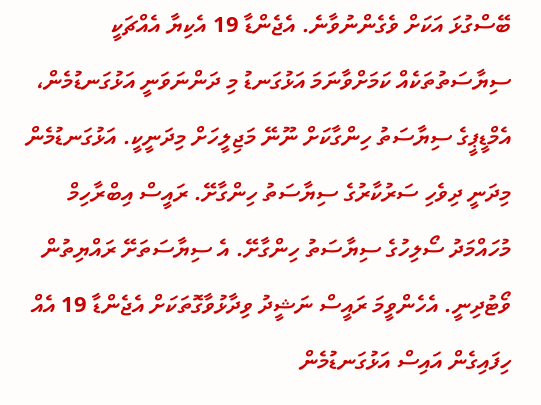ބޭސްގުޅަ އަކަށް ވެގެންނުވާނެ. އެޖެންޑާ 19 އެކިޔާ އެއްޗަކީ ސިޔާސަތުތަކެއް ކަމަށްވާނަމަ އަޅުގަނޑު މި ދަންނަވަނީ އަޅުގަނޑުމެން، އެމްޑީޕީގެ ސިޔާސަތު ހިންގާކަށް ނޫނޭ މަޖިލީހަށް މިދަނީކީ. އަޅުގަނޑުމެން މިދަނީ ދިވެހި ސަރުކާރުގެ ސިޔާސަތު ހިންގާށޭ. ރައީސް އިބްރާހިމް މުހައްމަދު ސޯލިހުގެ ސިޔާސަތު ހިންގާށޭ. އެ ސިޔާސަތަށޭ ރައްޔިތުން ވޯޓުދިނީ. އެހެންވީމަ ރައީސް ނަޝީދު ވިދާޅުވާގޮތަކަށް އެޖެންޑާ 19 އެއް ހިފައިގެން އައިސް އަޅުގަނޑުމެން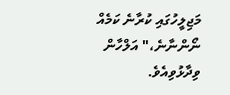މަޖިލީހުގައި ކުރާނެ ކަމެއް ނޯންނާނެ،" އަލްހާން ވިދާޅުވިއެވެ.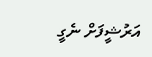އަރުޝީފަށް ނެގީ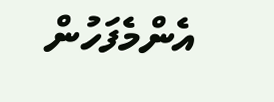އެންމެފަހުން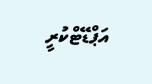އަޕްޑޭޓްކުރީ